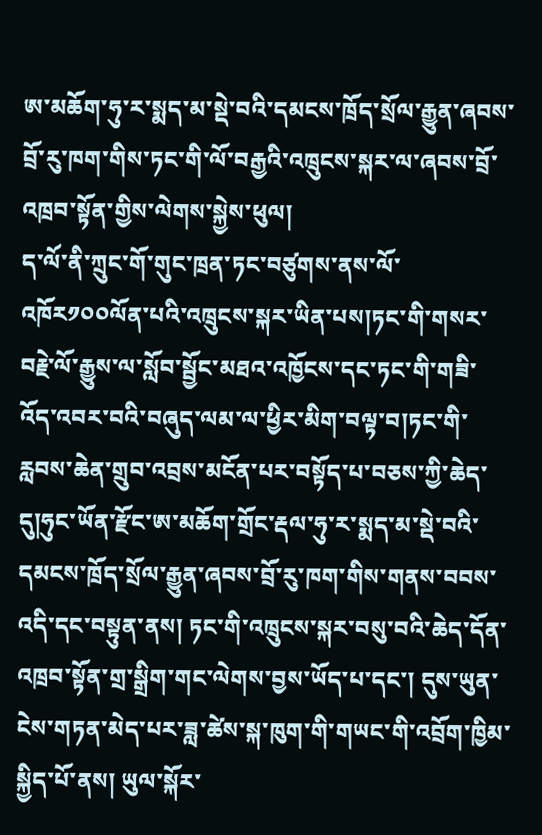ཨ་མཆོག་ཧུ་ར་སྨད་མ་སྡེ་བའི་དམངས་ཁྲོད་སྲོལ་རྒྱུན་ཞབས་བྲོ་རུ་ཁག་གིས་ཏང་གི་ལོ་བརྒྱའི་འཁྲུངས་སྐར་ལ་ཞབས་བྲོ་འཁྲབ་སྟོན་གྱིས་ལེགས་སྐྱེས་ཕུལ།
ད་ལོ་ནི་ཀྲུང་གོ་གུང་ཁྲན་ཏང་བཙུགས་ནས་ལོ་འཁོར༡༠༠ལོན་པའི་འཁྲུངས་སྐར་ཡིན་པས།ཏང་གི་གསར་བརྗེ་ལོ་རྒྱུས་ལ་སློབ་སྦྱོང་མཐའ་འཁྱོངས་དང་ཏང་གི་གཟི་འོད་འབར་བའི་བཞུད་ལམ་ལ་ཕྱིར་མིག་བལྟ་བ།ཏང་གི་རླབས་ཆེན་གྲུབ་འབྲས་མངོན་པར་བསྟོད་པ་བཅས་ཀྱི་ཆེད་དུ།ཧུང་ཡོན་རྫོང་ཨ་མཆོག་གྲོང་རྡལ་ཧུ་ར་སྨད་མ་སྡེ་བའི་དམངས་ཁྲོད་སྲོལ་རྒྱུན་ཞབས་བྲོ་རུ་ཁག་གིས་གནས་བབས་འདི་དང་བསྟུན་ནས། ཏང་གི་འཁྲུངས་སྐར་བསུ་བའི་ཆེད་དོན་འཁྲབ་སྟོན་གྲ་སྒྲིག་གང་ལེགས་བྱས་ཡོད་པ་དང་། དུས་ཡུན་ངེས་གཏན་མེད་པར་ཟླ་ཚེས་སྐ་ཁུག་གི་གཡང་གི་འབྲོག་ཁྱིམ་སྐྱིད་པོ་ནས། ཡུལ་སྐོར་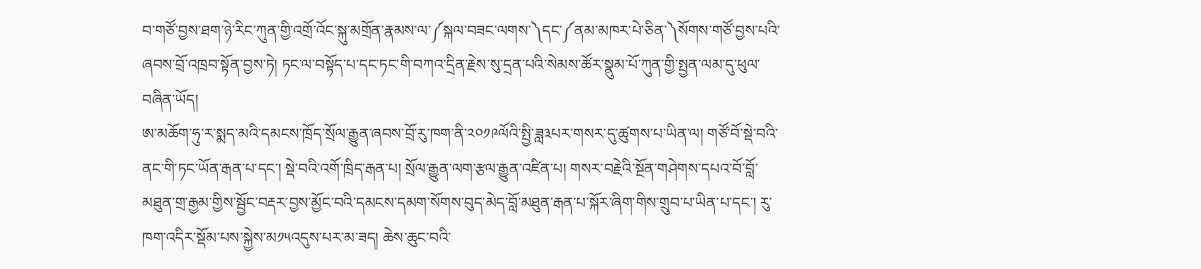བ་གཙོ་བྱས་ཐག་ཉེ་རིང་ཀུན་གྱི་འགྲོ་འོང་སྐུ་མགྲོན་རྣམས་ལ་༼སྐལ་བཟང་ལགས་༽དང་༼ནམ་མཁར་པེ་ཅིན་༽སོགས་གཙོ་བྱས་པའི་ཞབས་བྲོ་འཁྲབ་སྟོན་བྱས་ཏེ། ཏང་ལ་བསྟོད་པ་དང་ཏང་གི་བཀའ་དྲིན་རྗེས་སུ་དྲན་པའི་སེམས་ཚོར་སྣུམ་པོ་ཀུན་གྱི་སྤྱན་ལམ་དུ་ཕུལ་བཞིན་ཡོད།
ཨ་མཆོག་ཧུ་ར་སྨད་མའི་དམངས་ཁྲོད་སྲོལ་རྒྱུན་ཞབས་བྲོ་རུ་ཁག་ནི་༢༠༡༩ལོའི་སྤྱི་ཟླ༣པར་གསར་དུ་ཚུགས་པ་ཡིན་ལ། གཙོ་བོ་སྡེ་བའི་ནང་གི་ཏང་ཡོན་རྒན་པ་དང་། སྡེ་བའི་འགོ་ཁྲིད་རྒན་པ། སྲོལ་རྒྱུན་ལག་རྩལ་རྒྱུན་འཛིན་པ། གསར་བརྗེའི་སྔོན་གཤེགས་དཔའ་བོ་བློ་མཐུན་གྲ་རྒྱམ་གྱིས་སྦྱོང་བརྡར་བྱས་མྱོང་བའི་དམངས་དམག་སོགས་བུད་མེད་བློ་མཐུན་རྒན་པ་སྐོར་ཞིག་གིས་གྲུབ་པ་ཡིན་པ་དང་། རུ་ཁག་འདིར་སྡོམ་པས་སྐྱེས་མ༡༥འདུས་པར་མ་ཟད། ཆེས་ཆུང་བའི་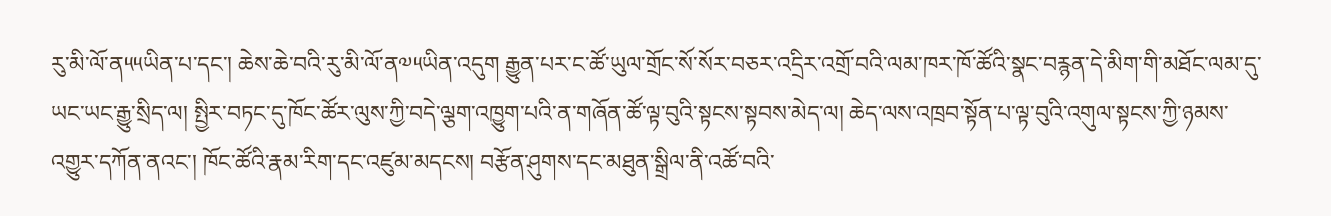རུ་མི་ལོ་ན༥༥ཡིན་པ་དང་། ཆེས་ཆེ་བའི་རུ་མི་ལོ་ན༧༥ཡིན་འདུག རྒྱུན་པར་ང་ཚོ་ཡུལ་གྲོང་སོ་སོར་བཅར་འདྲིར་འགྲོ་བའི་ལམ་ཁར་ཁོ་ཚོའི་སྣང་བརྙན་དེ་མིག་གི་མཐོང་ལམ་དུ་ཡང་ཡང་རྒྱུ་སྲིད་ལ། སྤྱིར་བཏང་དུ་ཁོང་ཚོར་ལུས་ཀྱི་བདེ་ལྕག་འཁྱུག་པའི་ན་གཞོན་ཚོ་ལྟ་བུའི་སྟངས་སྟབས་མེད་ལ། ཆེད་ལས་འཁྲབ་སྟོན་པ་ལྟ་བུའི་འགུལ་སྟངས་ཀྱི་ཉམས་འགྱུར་དཀོན་ནའང་། ཁོང་ཚོའི་རྣམ་རིག་དང་འཛུམ་མདངས། བརྩོན་ཤུགས་དང་མཐུན་སྒྲིལ་ནི་འཚོ་བའི་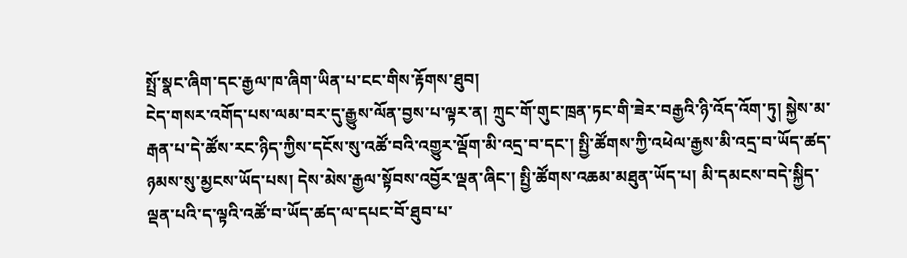སྤྲོ་སྣང་ཞིག་དང་རྒྱལ་ཁ་ཞིག་ཡིན་པ་ངང་གིས་རྟོགས་ཐུབ།
ངེད་གསར་འགོད་པས་ལམ་བར་དུ་རྒྱུས་ལོན་བྱས་པ་ལྟར་ན། ཀྲུང་གོ་གུང་ཁྲན་ཏང་གི་ཟེར་བརྒྱའི་ཉི་འོད་འོག་ཏུ། སྐྱེས་མ་རྒན་པ་དེ་ཚོས་རང་ཉིད་ཀྱིས་དངོས་སུ་འཚོ་བའི་འགྱུར་ལྡོག་མི་འདྲ་བ་དང་། སྤྱི་ཚོགས་ཀྱི་འཕེལ་རྒྱས་མི་འདྲ་བ་ཡོད་ཚད་ཉམས་སུ་མྱངས་ཡོད་པས། དེས་མེས་རྒྱལ་སྟོབས་འབྱོར་ལྡན་ཞིང་། སྤྱི་ཚོགས་འཆམ་མཐུན་ཡོད་པ། མི་དམངས་བདེ་སྐྱིད་ལྡན་པའི་ད་ལྟའི་འཚོ་བ་ཡོད་ཚད་ལ་དཔང་བོ་ཐུབ་པ་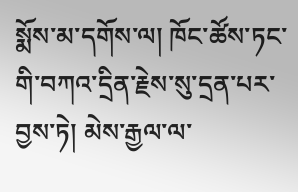སྨོས་མ་དགོས་ལ། ཁོང་ཚོས་ཏང་གི་བཀའ་དྲིན་རྗེས་སུ་དྲན་པར་བྱས་ཏེ། མེས་རྒྱལ་ལ་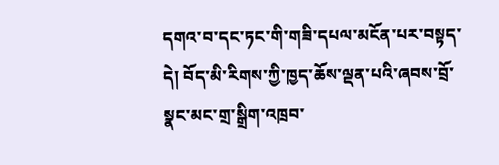དགའ་བ་དང་ཏང་གི་གཟི་དཔལ་མངོན་པར་བསྟད་དེ། བོད་མི་རིགས་ཀྱི་ཁྱད་ཆོས་ལྡན་པའི་ཞབས་བྲོ་སྣང་མང་གྲ་སྒྲིག་འཁྲབ་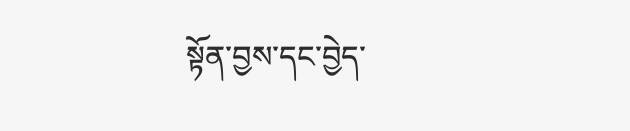སྟོན་བྱས་དང་བྱེད་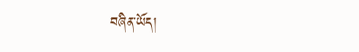བཞིན་ཡོད།